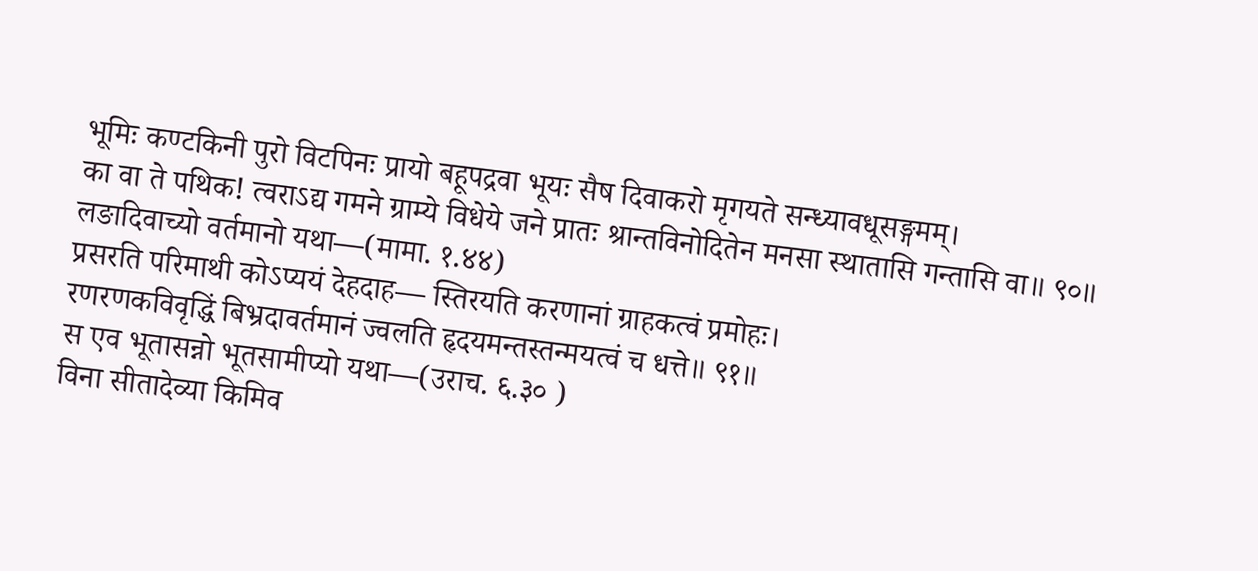भूमिः कण्टकिनी पुरो विटपिनः प्रायो बहूपद्रवा भूयः सैष दिवाकरो मृगयते सन्ध्यावधूसङ्गमम्।
का वा ते पथिक! त्वराऽद्य गमने ग्राम्ये विधेये जने प्रातः श्रान्तविनोदितेन मनसा स्थातासि गन्तासि वा॥ ९०॥
लङादिवाच्यो वर्तमानो यथा—(मामा. १.४४)
प्रसरति परिमाथी कोऽप्ययं देहदाह— स्तिरयति करणानां ग्राहकत्वं प्रमोहः।
रणरणकविवृद्धिं बिभ्रदावर्तमानं ज्वलति हृदयमन्तस्तन्मयत्वं च धत्ते॥ ९१॥
स एव भूतासन्नो भूतसामीप्यो यथा—(उराच. ६.३० )
विना सीतादेव्या किमिव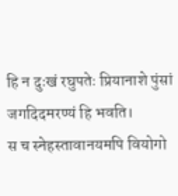हि न दुःखं रघुपतेः प्रियानाशे पुंसां जगदिदमरण्यं हि भवति।
स च स्नेहस्तावानयमपि वियोगो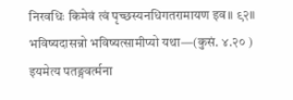निरवधिः किमेवं त्वं पृच्छस्यनधिगतरामायण इव॥ ९२॥
भविष्यदासन्नो भविष्यत्सामीप्यो यथा—(कुसं. ४.२० )
इयमेत्य पतङ्गवर्त्मना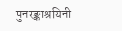पुनरङ्काश्रयिनी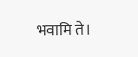भवामि ते।